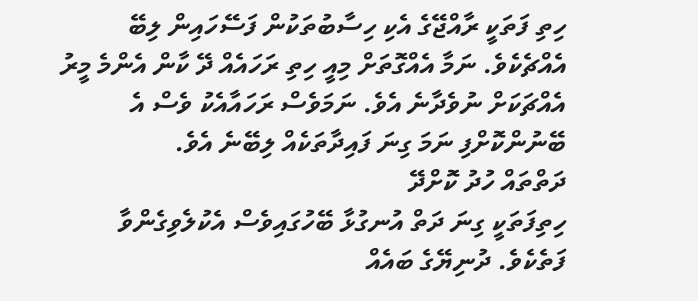ހިތި ފަތަކީ ރާއްޖޭގެ އެކި ހިސާބުތަކުން ފަސޭހައިން ލިބޭ އެއްޗެކެވެ. ނަމާ އެއްގޮތަށް މިއީ ހިތި ރަހައެއް ދޭ ކާން އެންމެ މީރު އެއްޗަކަށް ނުވެދާނެ އެވެ. ނަމަވެސް ރަހައާއެކު ވެސް އެ ބޭނުންކޮށްފި ނަމަ ގިނަ ފައިދާތަކެއް ލިބޭނެ އެވެ.
ދަތްތައް ހުދު ކޮށްދޭ
ހިތިފަތަކީ ގިނަ ދަތް އުނގުޅާ ބޭހުގައިވެސް އެކުލެވިގެންވާ ފަތެކެވެ. ދުނިޔޭގެ ބައެއް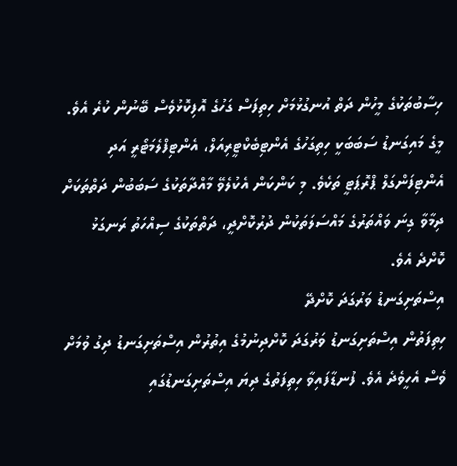ހިސާބުތަކުގެ މީހުން ދަތް އުނގުޅުމަށް ހިތިފަސް ގަހުގެ އޮފިކޮޅުވެސް ބޭނުން ކުރެ އެވެ. މީގެ މައިގަނޑު ސަބަބަކީ ހިތިގަހުގެ އެންޓިބެކްޓީރިއަލް، އެންޓިފްލެމަޓޯރީ އަދި އެންޓިފަންގަލް ޕްރޮޕަޓީ ތަކެވެ. މި ކަންކަން އެކުލެވޭ މާއްދާތަކުގެ ސަބަބުން ދަތްތަކަށް ދިމާވާ ގިނަ ވައްތަރުގެ މައްސަލަތަކުން ދުރުކޮށްދީ، ދަތްތަކުގެ ސިއްހަތު ރަނގަޅު ކޮށްދެ އެވެ.
އިސްތަށިގަނޑު ވަރުގަދަ ކޮށްދޭ
ހިތިފަތުން އިސްތަށިގަނޑު ވަރުގަދަ ކޮށްދިނުމުގެ އިތުރުން އިސްތަށިގަނޑު ދިގު ވުމަށް ވެސް އެހީވެދެ އެވެ. ފުނޑާފައިވާ ހިތިފަތުގެ ދިޔަ އިސްތަށިގަނޑުގައި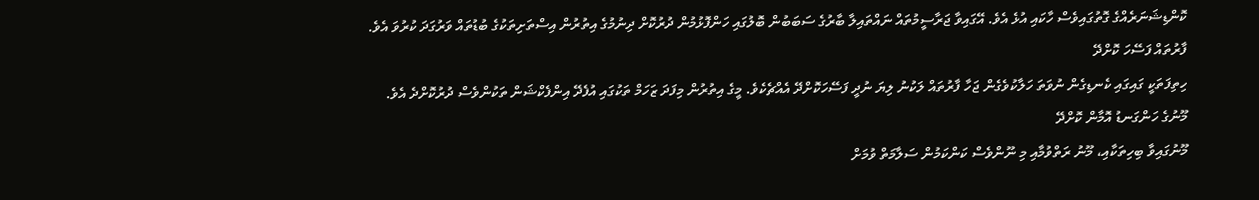ކޮންޑިޝަނަރެއްގެ ގޮތުގައިވެސް ހާކައި އުޅެ އެވެ. އޭގައިވާ ޖަރާސީމުތައް ނައްތައިލާ ބާރުގެ ސަބަބުން ބޮލުގައި ހަންފޮޅުމުން ދުރުކޮށް ދިނުމުގެ އިތުރުން އިސްތަށިތަކުގެ ބުޑުތައް ވަރުގަދަ ކުރުވަ އެވެ.
ފާރުތައް ފަސޭހަ ކޮށްދޭ
ހިތިފަތަކީ ގައިގައި ކެނޑިގެން ނުވަތަ ހަލާކުވެގެން ޖަހާ ފާރުތައް ލަކުނު ލިޔަ ނުދީ ފަސޭހަކޮށްދޭ އެއްޗެކެވެ. މީގެ އިތުރުން މިފަދަ ޒަހަމް ތަކުގައި އުފެދޭ އިންފެކްޝަން ތަކުންވެސް ދުރުކޮށްދެ އެވެ.
މޫނުގެ ހަންގަނޑު އޮމާން ކޮށްދޭ
މޫނުގައިވާ ބިހިތަކާއި، މޫނު ރަތްވުމާއި މި ނޫންވެސް ކަންކަމުން ސަލާމަތް ވުމަށް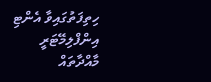ހިތިފަތުގައިވާ އެންޓި އިންފްލިމޭޓަރީ މާއްދާތައް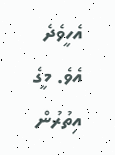އެހީވެދެ އެވެ. މީގެ އިތުރުން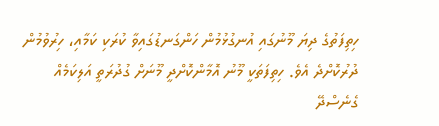ހިތިފަތުގެ ދިޔަ މޫނުގައި އުނގުޅުމުން ހަންގަނޑުގައިވާ ކުރަކި ކަމާއި، ހިރުވުމުން ދުރުކޮށްދެ އެވެ. ހިތިފަތަކީ މޫނު އޮމާންކޮށްދީ މޫނަށް ގުދުރަތީ އަލިކަމެއް ގެނެސްދޭ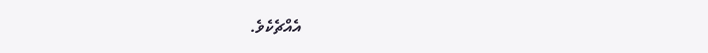އެއްޗެކެވެ.